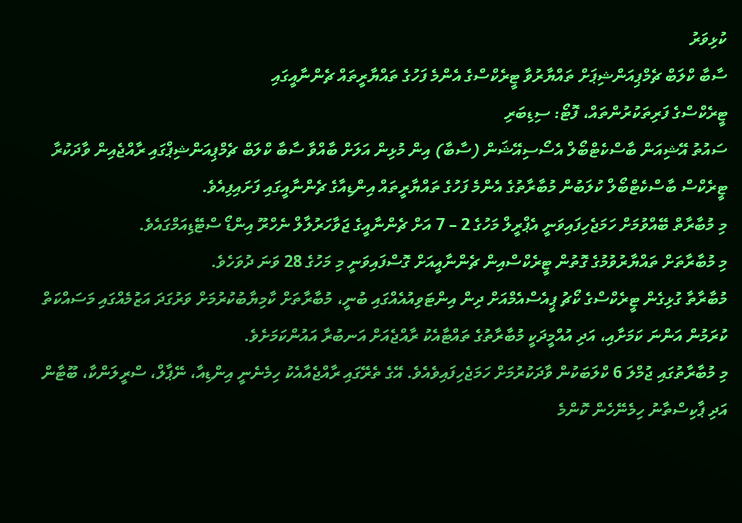ކުޅިވަރު
ސާބާ ކްލަބް ޗެމްޕިއަންޝިޕަށް ތައްޔާރުވާ ޓީރެކްސްގެ އެންމެ ފަހުގެ ތައްޔާރީތައް ޗެންނާއީގައި
ޓީރެކްސްގެ ފަރިތަކުރުންތައް، ފޮޓޯ: ސިޑިބަރި
ސައުތު އޭޝިއަން ބާސްކެޓްބޯލް އެސޯސިއޭޝަން (ސާބާ) އިން މުޅިން އަލަށް ބާއްވާ ސާބާ ކްލަބް ޗެމްޕިއަންޝިޕްގައި ރާއްޖެއިން ވާދަކުރާ ޓީރެކްސް ބާސްކެޓްބޯލް ކުލަބުން މުބާރާތުގެ އެންމެ ފަހުގެ ތައްޔާރީތައް އިންޑިއާގެ ޗެންނާއީގައި ފަށައިފިއެވެ.
މި މުބާރާތް ބޭއްވުމަށް ހަމަޖެހިފައިވަނީ އެޕްރީލް މަހުގެ 2 – 7 އަށް ޗެންނާއީގެ ޖަވާހަރުލާލް ނެހްރޫ އިންޑޯ ސްޓޭޑިއަމްގައެވެ.
މި މުބާރާތަށް ތައްޔާރުވުމުގެ ގޮތުން ޓީރެކްސްއިން ޗެންނާއީއަށް ގޮސްފައިވަނީ މި މަހުގެ 28 ވަނަ ދުވަހެވެ.
މުބާރާތާ ގުޅިގެން ޓީރެކްސްގެ ކޯޗު ޕީއެސްއެމްއަށް ދިން އިންޓަވިއުއެއްގައި ބުނީ، މުބާރާތަށް ކާމިޔާބުކުރުމަށް ވަރުގަދަ އަޒުމެއްގައި މަސައްކަތް ކުރަމުން އަންނަ ކަމަށާއި، އަދި އުއްމީދަކީ މުބާރާތުގެ ތައްޓާއެކު ރާއްޖެއަށް އަނބުރާ އައުންކަމަށެވެ.
މި މުބާރާތުގައި ޖުމްލަ 6 ކްލަބަކުން ވާދަކުރުމަށް ހަމަޖެހިފައިވެއެވެ. އޭގެ ތެރޭގައި ރާއްޖެއާއެކު ހިމެނެނީ އިންޑިއާ، ނޭޕާލް، ސްރީލަންކާ، ބޫޓާން އަދި ޕާކިސްތާނު ހިމެނޭހެން ކޮންމެ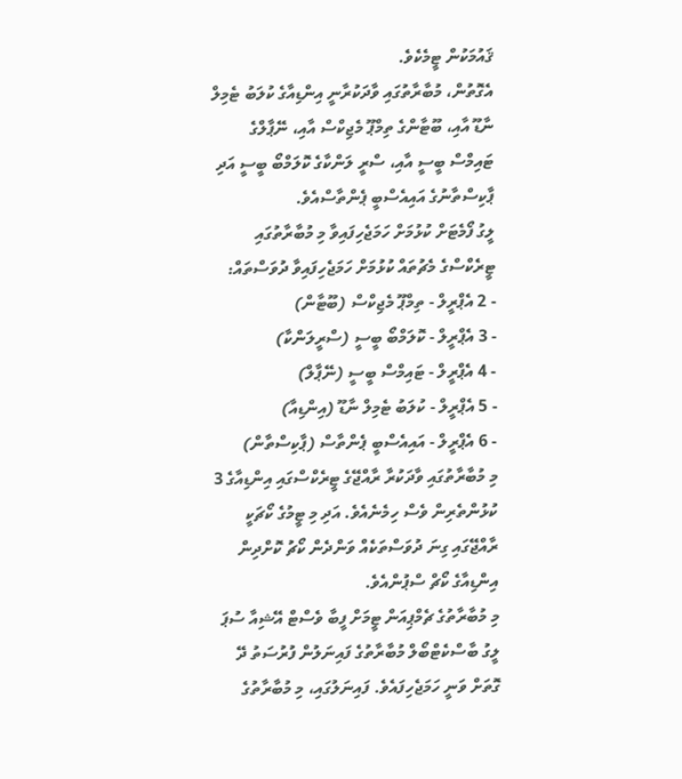ޤައުމަކުން ޓީމެކެވެ.
އެގޮތުން، މުބާރާތުގައި ވާދަކުރާނީ އިންޑިއާގެ ކުލަބު ޓެމިލް ނާޑޫ އާއި، ބޫޓާންގެ ތިމްޕޫ މެޖިކްސް އާއި، ނޭޕާލްގެ ޓައިމްސް ބީސީ އާއި، ސްރީ ލަންކާގެ ކޮލަމްބޯ ބީސީ އަދި ޕާކިސްތާނުގެ އައިއެސްބީ ޕެންތާސްއެވެ.
ލީގު ފޯމެޓަށް ކުޅުމަށް ހަމަޖެހިފައިވާ މި މުބާރާތުގައި ޓީރެކްސްގެ މެޗުތައް ކުޅުމަށް ހަމަޖެހިފައިވާ ދުވަސްތައް:
- 2 އެޕްރީލް - ތިމްޕޫ މެޖިކްސް (ބޫޓާން)
- 3 އެޕްރީލް - ކޮލަމްބޯ ބީސީ (ސްރީލަންކާ)
- 4 އެޕްރީލް - ޓައިމްސް ބީސީ (ނޭޕާލް)
- 5 އެޕްރީލް - ކުލަބު ޓެމިލް ނާޑޫ (އިންޑިއާ)
- 6 އެޕްރީލް - އައިއެސްބީ ޕެންތާސް (ޕާކިސްތާން)
މި މުބާރާތުގައި ވާދަކުރާ ރާއްޖޭގެ ޓީރެކްސްގައި އިންޑިއާގެ 3 ކުޅުންތެރިން ވެސް ހިމެނެއެވެ. އަދި މި ޓީމުގެ ކޯޗަކީ ރާއްޖޭގައި ގިނަ ދުވަސްތަކެއް ވަންދެން ކޯޗު ކޮށްދިން އިންޑިއާގެ ކޯޗް ސްޕުންއެވެ.
މި މުބާރާތުގެ ޗެމްޕިއަން ޓީމަށް ފީބާ ވެސްޓް އޭޝިއާ ސުޕަ ލީގު ބާސްކެޓްބޯލް މުބާރާތުގެ ފައިނަލުން ފުރުސަތު ދޭ ގޮތަށް ވަނީ ހަމަޖެހިފައެވެ. ފައިނަލުގައި، މި މުބާރާތުގެ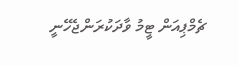ޗެމްޕިއަން ޓީމު ވާދަކުރަންޖެހޭނީ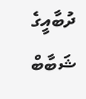ދުބާއީގެ ޝަބާބް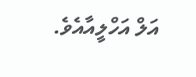އަލް އަހްލީއާއެވެ.